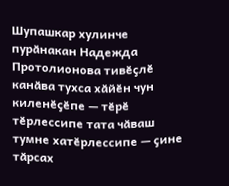Шупашкар хулинче пурӑнакан Надежда Протолионова тивӗҫлӗ канӑва тухса хӑйӗн чун киленӗҫӗпе — тӗрӗ тӗрлессипе тата чӑваш тумне хатӗрлессипе — ҫине тӑрсах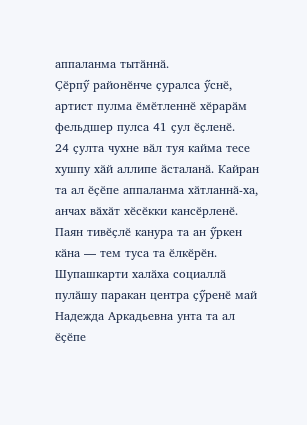аппаланма тытӑннӑ.
Ҫӗрпӳ районӗнче ҫуралса ӳснӗ, артист пулма ӗмӗтленнӗ хӗрарӑм фельдшер пулса 41 ҫул ӗҫленӗ.
24 ҫулта чухне вӑл туя кайма тесе хушпу хӑй аллипе ӑсталанӑ. Кайран та ал ӗҫӗпе аппаланма хӑтланнӑ-ха, анчах вӑхӑт хӗсӗкки кансӗрленӗ. Паян тивӗҫлӗ канура та ан ӳркен кӑна — тем туса та ӗлкӗрӗн.
Шупашкарти халӑха социаллӑ пулӑшу паракан центра ҫӳренӗ май Надежда Аркадьевна унта та ал ӗҫӗпе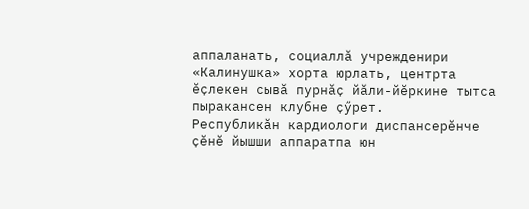аппаланать, социаллӑ учрежденири «Калинушка» хорта юрлать, центрта ӗҫлекен сывӑ пурнӑҫ йӑли-йӗркине тытса пыракансен клубне ҫӳрет.
Республикӑн кардиологи диспансерӗнче ҫӗнӗ йышши аппаратпа юн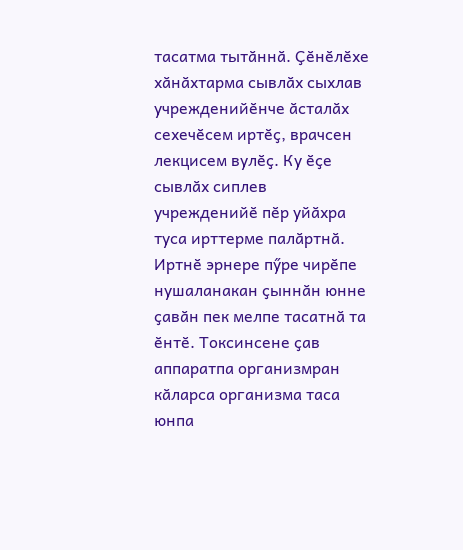тасатма тытӑннӑ. Ҫӗнӗлӗхе хӑнӑхтарма сывлӑх сыхлав учрежденийӗнче ӑсталӑх сехечӗсем иртӗҫ, врачсен лекцисем вулӗҫ. Ку ӗҫе сывлӑх сиплев учрежденийӗ пӗр уйӑхра туса ирттерме палӑртнӑ.
Иртнӗ эрнере пӳре чирӗпе нушаланакан ҫыннӑн юнне ҫавӑн пек мелпе тасатнӑ та ӗнтӗ. Токсинсене ҫав аппаратпа организмран кӑларса организма таса юнпа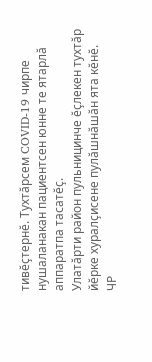тивӗҫтернӗ. Тухтӑрсем COVID-19 чирпе нушаланакан пациентсен юнне те ятарлӑ аппаратпа тасатӗҫ.
Улатӑрти район пульницинче ӗҫлекен тухтӑр йӗрке хуралҫисене пулӑшнӑшӑн ята кӗнӗ.
ЧР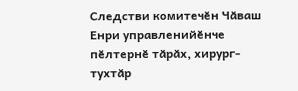Следстви комитечӗн Чӑваш Енри управленийӗнче пӗлтернӗ тӑрӑх, хирург-тухтӑр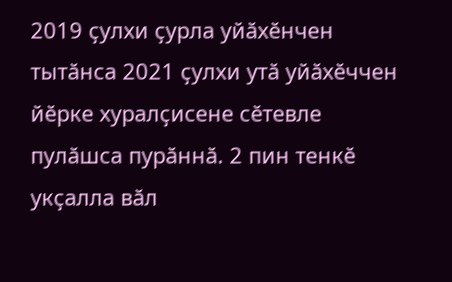2019 ҫулхи ҫурла уйӑхӗнчен тытӑнса 2021 ҫулхи утӑ уйӑхӗччен йӗрке хуралҫисене сӗтевле пулӑшса пурӑннӑ. 2 пин тенкӗ укҫалла вӑл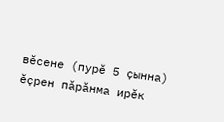вӗсене (пурӗ 5 ҫынна) ӗҫрен пӑрӑнма ирӗк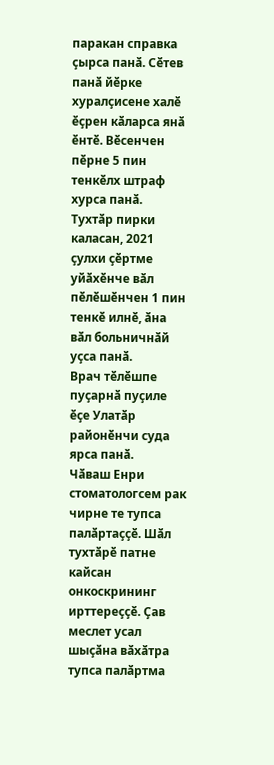паракан справка ҫырса панӑ. Сӗтев панӑ йӗрке хуралҫисене халӗ ӗҫрен кӑларса янӑ ӗнтӗ. Вӗсенчен пӗрне 5 пин тенкӗлх штраф хурса панӑ.
Тухтӑр пирки каласан, 2021 ҫулхи ҫӗртме уйӑхӗнче вӑл пӗлӗшӗнчен 1 пин тенкӗ илнӗ, ӑна вӑл больничнӑй уҫса панӑ.
Врач тӗлӗшпе пуҫарнӑ пуҫиле ӗҫе Улатӑр районӗнчи суда ярса панӑ.
Чӑваш Енри стоматологсем рак чирне те тупса палӑртаҫҫӗ. Шӑл тухтӑрӗ патне кайсан онкоскрининг ирттереҫҫӗ. Ҫав меслет усал шыҫӑна вӑхӑтра тупса палӑртма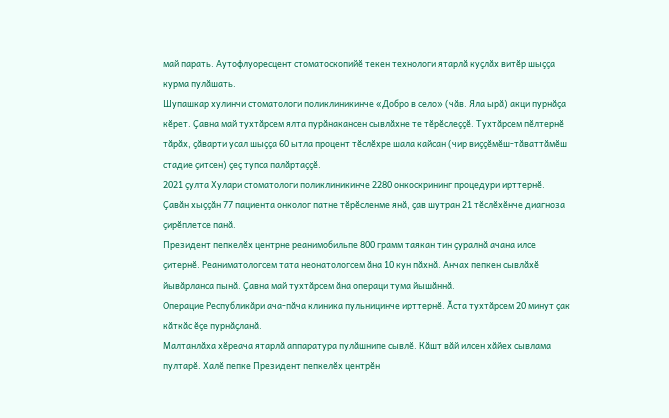май парать. Аутофлуоресцент стоматоскопийӗ текен технологи ятарлӑ куҫлӑх витӗр шыҫҫа курма пулӑшать.
Шупашкар хулинчи стоматологи поликлиникинче «Добро в село» (чӑв. Яла ырӑ) акци пурнӑҫа кӗрет. Ҫавна май тухтӑрсем ялта пурӑнакансен сывлӑхне те тӗрӗслеҫҫӗ. Тухтӑрсем пӗлтернӗ тӑрӑх, ҫӑварти усал шыҫҫа 60 ытла процент тӗслӗхре шала кайсан (чир виҫҫӗмӗш-тӑваттӑмӗш стадие ҫитсен) ҫеҫ тупса палӑртаҫҫӗ.
2021 ҫулта Хулари стоматологи поликлиникинче 2280 онкоскрининг процедури ирттернӗ. Ҫавӑн хыҫҫӑн 77 пациента онколог патне тӗрӗсленме янӑ, ҫав шутран 21 тӗслӗхӗнче диагноза ҫирӗплетсе панӑ.
Президент пепкелӗх центрне реанимобильпе 800 грамм таякан тин ҫуралнӑ ачана илсе ҫитернӗ. Реаниматологсем тата неонатологсем ӑна 10 кун пӑхнӑ. Анчах пепкен сывлӑхӗ йывӑрланса пынӑ. Ҫавна май тухтӑрсем ӑна операци тума йышӑннӑ.
Операцие Республикӑри ача-пӑча клиника пульницинче ирттернӗ. Ӑста тухтӑрсем 20 минут ҫак кӑткӑс ӗҫе пурнӑҫланӑ.
Малтанлӑха хӗреача ятарлӑ аппаратура пулӑшнипе сывлӗ. Кӑшт вӑй илсен хӑйех сывлама пултарӗ. Халӗ пепке Президент пепкелӗх центрӗн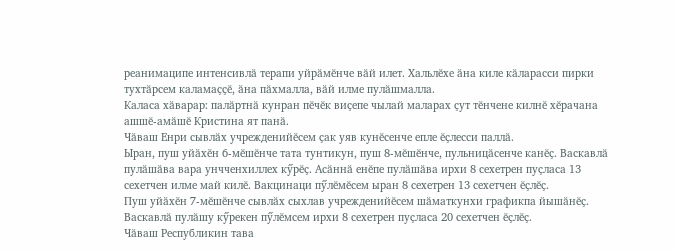реанимаципе интенсивлӑ терапи уйрӑмӗнче вӑй илет. Хальлӗхе ӑна киле кӑларасси пирки тухтӑрсем каламаҫҫӗ, ӑна пӑхмалла, вӑй илме пулӑшмалла.
Каласа хӑварар: палӑртнӑ кунран пӗчӗк виҫепе чылай маларах ҫут тӗнчене килнӗ хӗрачана ашшӗ-амӑшӗ Кристина ят панӑ.
Чӑваш Енри сывлӑх учрежденийӗсем ҫак уяв кунӗсенче епле ӗҫлесси паллӑ.
Ыран, пуш уйӑхӗн 6-мӗшӗнче тата тунтикун, пуш 8-мӗшӗнче, пульницӑсенче канӗҫ. Васкавлӑ пулӑшӑва вара унчченхиллех кӳрӗҫ. Асӑннӑ енӗпе пулӑшӑва ирхи 8 сехетрен пуҫласа 13 сехетчен илме май килӗ. Вакцинаци пӳлӗмӗсем ыран 8 сехетрен 13 сехетчен ӗҫлӗҫ.
Пуш уйӑхӗн 7-мӗшӗнче сывлӑх сыхлав учрежденийӗсем шӑматкунхи графикпа йышӑнӗҫ. Васкавлӑ пулӑшу кӳрекен пӳлӗмсем ирхи 8 сехетрен пуҫласа 20 сехетчен ӗҫлӗҫ.
Чӑваш Республикин тава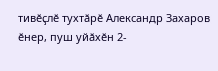тивӗҫлӗ тухтӑрӗ Александр Захаров ӗнер, пуш уйӑхӗн 2-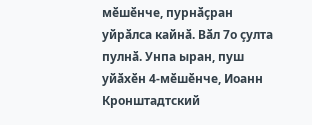мӗшӗнче, пурнӑҫран уйрӑлса кайнӑ. Вӑл 7о ҫулта пулнӑ. Унпа ыран, пуш уйӑхӗн 4-мӗшӗнче, Иоанн Кронштадтский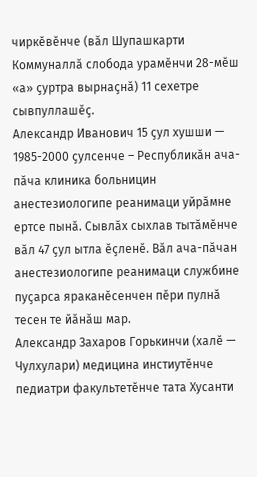чиркӗвӗнче (вӑл Шупашкарти Коммуналлӑ слобода урамӗнчи 28-мӗш «а» ҫуртра вырнаҫнӑ) 11 сехетре сывпуллашӗҫ.
Александр Иванович 15 ҫул хушши — 1985-2000 ҫулсенче – Республикӑн ача-пӑча клиника больницин анестезиологипе реанимаци уйрӑмне ертсе пынӑ. Сывлӑх сыхлав тытӑмӗнче вӑл 47 ҫул ытла ӗҫленӗ. Вӑл ача-пӑчан анестезиологипе реанимаци службине пуҫарса яраканӗсенчен пӗри пулнӑ тесен те йӑнӑш мар.
Александр Захаров Горькинчи (халӗ — Чулхулари) медицина инстиутӗнче педиатри факультетӗнче тата Хусанти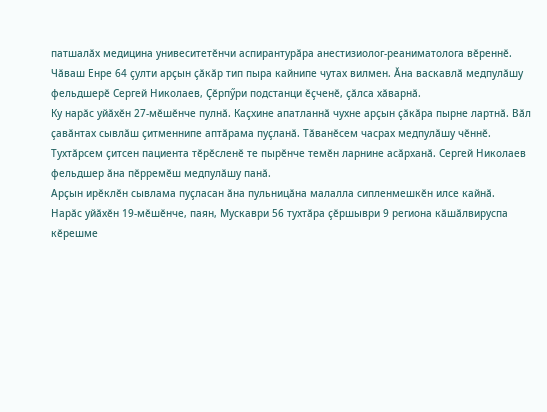патшалӑх медицина унивеситетӗнчи аспирантурӑра анестизиолог-реаниматолога вӗреннӗ.
Чӑваш Енре 64 ҫулти арҫын ҫӑкӑр тип пыра кайнипе чутах вилмен. Ӑна васкавлӑ медпулӑшу фельдшерӗ Сергей Николаев, Ҫӗрпӳри подстанци ӗҫченӗ, ҫӑлса хӑварнӑ.
Ку нарӑс уйӑхӗн 27-мӗшӗнче пулнӑ. Каҫхине апатланнӑ чухне арҫын ҫӑкӑра пырне лартнӑ. Вӑл ҫавӑнтах сывлӑш ҫитменнипе аптӑрама пуҫланӑ. Тӑванӗсем часрах медпулӑшу чӗннӗ.
Тухтӑрсем ҫитсен пациента тӗрӗсленӗ те пырӗнче темӗн ларнине асӑрханӑ. Сергей Николаев фельдшер ӑна пӗрремӗш медпулӑшу панӑ.
Арҫын ирӗклӗн сывлама пуҫласан ӑна пульницӑна малалла сипленмешкӗн илсе кайнӑ.
Нарӑс уйӑхӗн 19-мӗшӗнче, паян, Мускаври 56 тухтӑра ҫӗршыври 9 региона кӑшӑлвируспа кӗрешме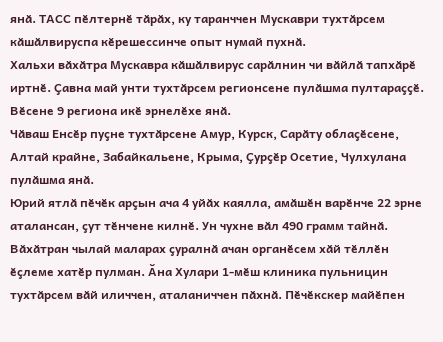янӑ. ТАСС пӗлтернӗ тӑрӑх, ку таранччен Мускаври тухтӑрсем кӑшӑлвируспа кӗрешессинче опыт нумай пухнӑ.
Хальхи вӑхӑтра Мускавра кӑшӑлвирус сарӑлнин чи вӑйлӑ тапхӑрӗ иртнӗ. Ҫавна май унти тухтӑрсем регионсене пулӑшма пултараҫҫӗ. Вӗсене 9 региона икӗ эрнелӗхе янӑ.
Чӑваш Енсӗр пуҫне тухтӑрсене Амур, Курск, Сарӑту облаҫӗсене, Алтай крайне, Забайкальене, Крыма, Ҫурҫӗр Осетие, Чулхулана пулӑшма янӑ.
Юрий ятлӑ пӗчӗк арҫын ача 4 уйӑх каялла, амӑшӗн варӗнче 22 эрне аталансан, ҫут тӗнчене килнӗ. Ун чухне вӑл 490 грамм тайнӑ.
Вӑхӑтран чылай маларах ҫуралнӑ ачан органӗсем хӑй тӗллӗн ӗҫлеме хатӗр пулман. Ӑна Хулари 1-мӗш клиника пульницин тухтӑрсем вӑй иличчен, аталаниччен пӑхнӑ. Пӗчӗкскер майӗпен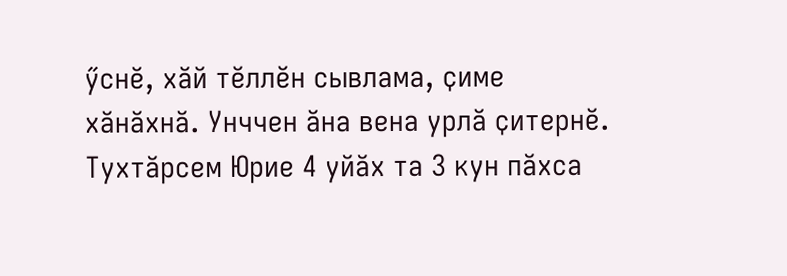ӳснӗ, хӑй тӗллӗн сывлама, ҫиме хӑнӑхнӑ. Унччен ӑна вена урлӑ ҫитернӗ.
Тухтӑрсем Юрие 4 уйӑх та 3 кун пӑхса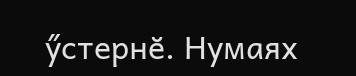ӳстернӗ. Нумаях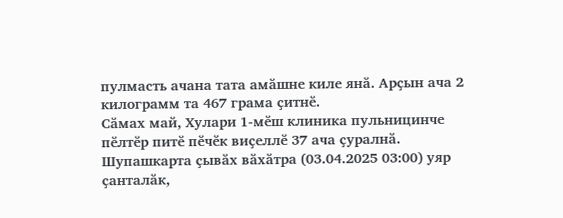пулмасть ачана тата амӑшне киле янӑ. Арҫын ача 2 килограмм та 467 грама ҫитнӗ.
Сӑмах май, Хулари 1-мӗш клиника пульницинче пӗлтӗр питӗ пӗчӗк виҫеллӗ 37 ача ҫуралнӑ.
Шупашкарта ҫывӑх вӑхӑтра (03.04.2025 03:00) уяр ҫанталӑк,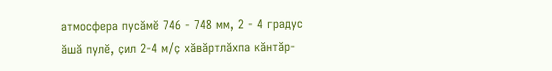атмосфера пусӑмӗ 746 - 748 мм, 2 - 4 градус ӑшӑ пулӗ, ҫил 2-4 м/ҫ хӑвӑртлӑхпа кӑнтӑр-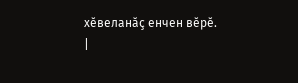хӗвеланӑҫ енчен вӗрӗ.
|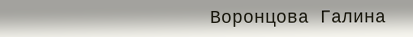Воронцова Галина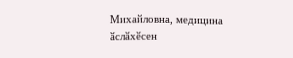Михайловна, медицина ӑслӑхӗсен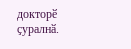докторӗ ҫуралнӑ.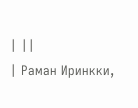| ||
| Раман Иринкки,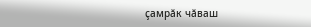ҫамрӑк чӑваш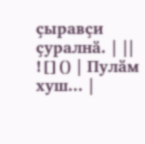ҫыравҫи ҫуралнӑ. | ||
![]() | Пулӑм хуш... |